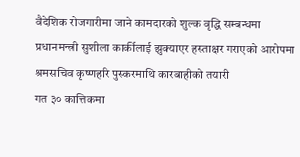वैदेशिक रोजगारीमा जाने कामदारको शुल्क वृद्धि सम्बन्धमा प्रधानमन्त्री सुशीला कार्कीलाई झुक्याएर हस्ताक्षर गराएको आरोपमा श्रमसचिव कृष्णहरि पुस्करमाथि कारबाहीको तयारी
गत ३० कात्तिकमा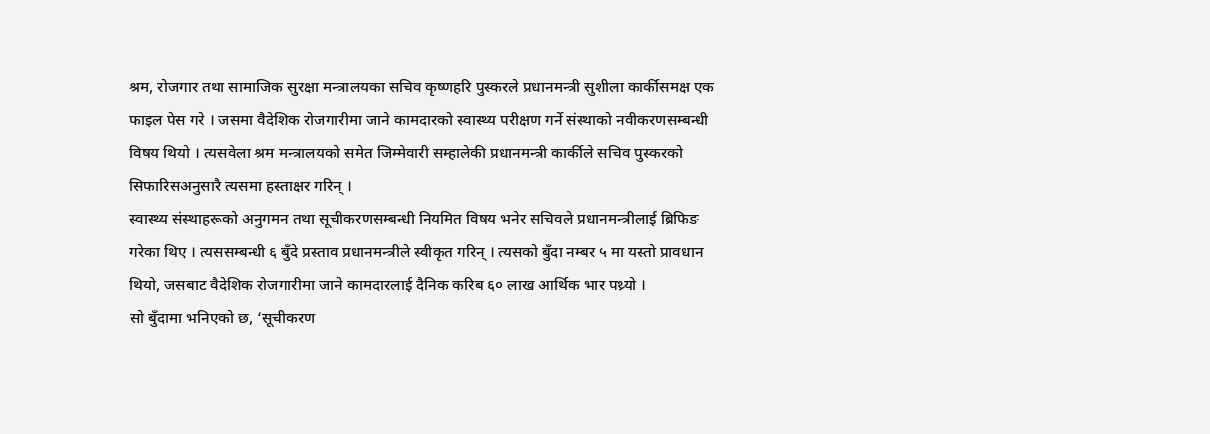श्रम, रोजगार तथा सामाजिक सुरक्षा मन्त्रालयका सचिव कृष्णहरि पुस्करले प्रधानमन्त्री सुशीला कार्कीसमक्ष एक फाइल पेस गरे । जसमा वैदेशिक रोजगारीमा जाने कामदारको स्वास्थ्य परीक्षण गर्ने संस्थाको नवीकरणसम्बन्धी विषय थियो । त्यसवेला श्रम मन्त्रालयको समेत जिम्मेवारी सम्हालेकी प्रधानमन्त्री कार्कीले सचिव पुस्करको सिफारिसअनुसारै त्यसमा हस्ताक्षर गरिन् ।
स्वास्थ्य संस्थाहरूको अनुगमन तथा सूचीकरणसम्बन्धी नियमित विषय भनेर सचिवले प्रधानमन्त्रीलाई ब्रिफिङ गरेका थिए । त्यससम्बन्धी ६ बुँदे प्रस्ताव प्रधानमन्त्रीले स्वीकृत गरिन् । त्यसको बुँदा नम्बर ५ मा यस्तो प्रावधान थियो, जसबाट वैदेशिक रोजगारीमा जाने कामदारलाई दैनिक करिब ६० लाख आर्थिक भार पथ्र्यो ।
सो बुँदामा भनिएको छ, ‘सूचीकरण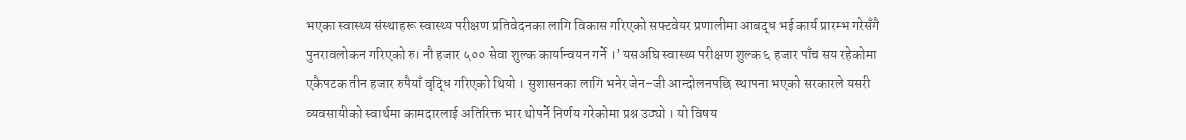भएका स्वास्थ्य संस्थाहरू स्वास्थ्य परीक्षण प्रतिवेदनका लागि विकास गरिएको सफ्टवेयर प्रणालीमा आबद्ध भई कार्य प्रारम्भ गरेसँगै पुनरावलोकन गरिएको रु। नौ हजार ५०० सेवा शुल्क कार्यान्वयन गर्ने ।’ यसअघि स्वास्थ्य परीक्षण शुल्क ६ हजार पाँच सय रहेकोमा एकैपटक तीन हजार रुपैयाँ वृद्धि गरिएको थियो । सुशासनका लागि भनेर जेन–जी आन्दोलनपछि स्थापना भएको सरकारले यसरी व्यवसायीको स्वार्थमा कामदारलाई अतिरिक्त भार थोपर्ने निर्णय गरेकोमा प्रश्न उठ्यो । यो विषय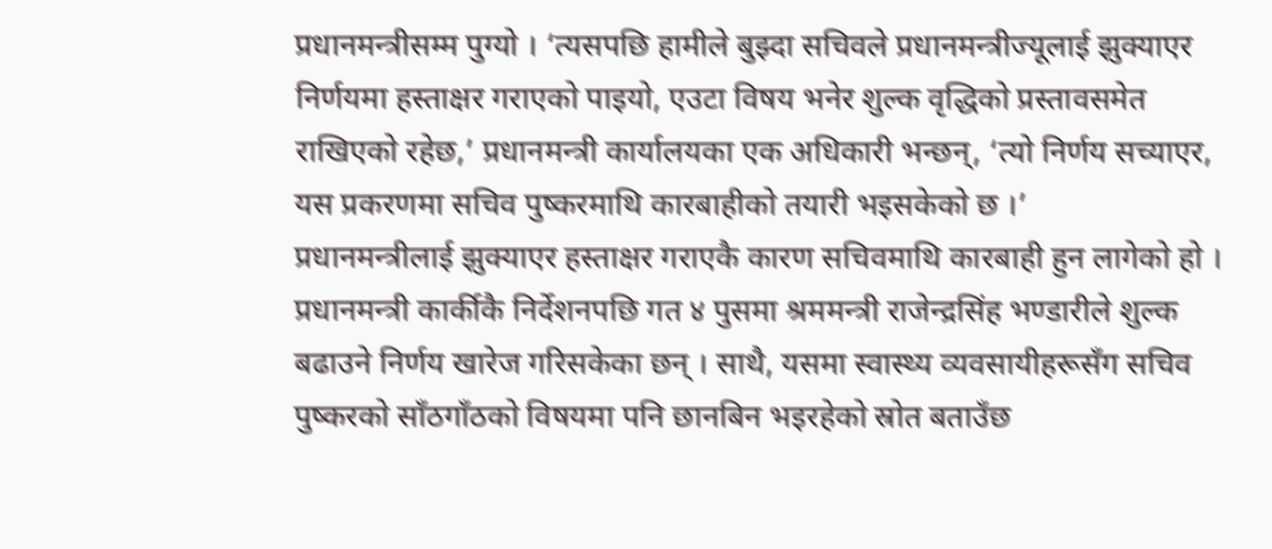प्रधानमन्त्रीसम्म पुग्यो । ‘त्यसपछि हामीले बुझ्दा सचिवले प्रधानमन्त्रीज्यूलाई झुक्याएर निर्णयमा हस्ताक्षर गराएको पाइयो, एउटा विषय भनेर शुल्क वृद्धिको प्रस्तावसमेत राखिएको रहेछ,’ प्रधानमन्त्री कार्यालयका एक अधिकारी भन्छन्, ‘त्यो निर्णय सच्याएर, यस प्रकरणमा सचिव पुष्करमाथि कारबाहीको तयारी भइसकेको छ ।’
प्रधानमन्त्रीलाई झुक्याएर हस्ताक्षर गराएकै कारण सचिवमाथि कारबाही हुन लागेको हो । प्रधानमन्त्री कार्कीकै निर्देशनपछि गत ४ पुसमा श्रममन्त्री राजेन्द्रसिंह भण्डारीले शुल्क बढाउने निर्णय खारेज गरिसकेका छन् । साथै, यसमा स्वास्थ्य व्यवसायीहरूसँग सचिव पुष्करको साँठगाँठको विषयमा पनि छानबिन भइरहेको स्रोत बताउँछ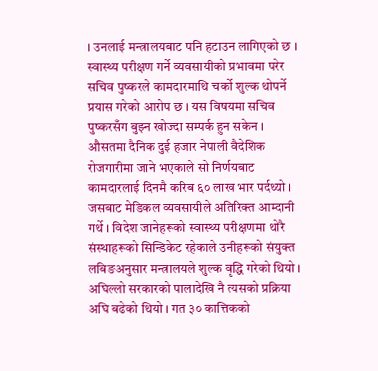। उनलाई मन्त्रालयबाट पनि हटाउन लागिएको छ । स्वास्थ्य परीक्षण गर्ने व्यवसायीको प्रभावमा परेर सचिव पुष्करले कामदारमाथि चर्को शुल्क थोपर्ने प्रयास गरेको आरोप छ । यस विषयमा सचिव पुष्करसँग बुझ्न खोज्दा सम्पर्क हुन सकेन ।
औसतमा दैनिक दुई हजार नेपाली वैदेशिक रोजगारीमा जाने भएकाले सो निर्णयबाट कामदारलाई दिनमै करिब ६० लाख भार पर्दथ्यो । जसबाट मेडिकल व्यवसायीले अतिरिक्त आम्दानी गर्थे । विदेश जानेहरूको स्वास्थ्य परीक्षणमा थोरै संस्थाहरूको सिन्डिकेट रहेकाले उनीहरूको संयुक्त लबिङअनुसार मन्त्रालयले शुल्क वृद्धि गरेको थियो । अघिल्लो सरकारको पालादेखि नै त्यसको प्रक्रिया अघि बढेको थियो । गत ३० कात्तिकको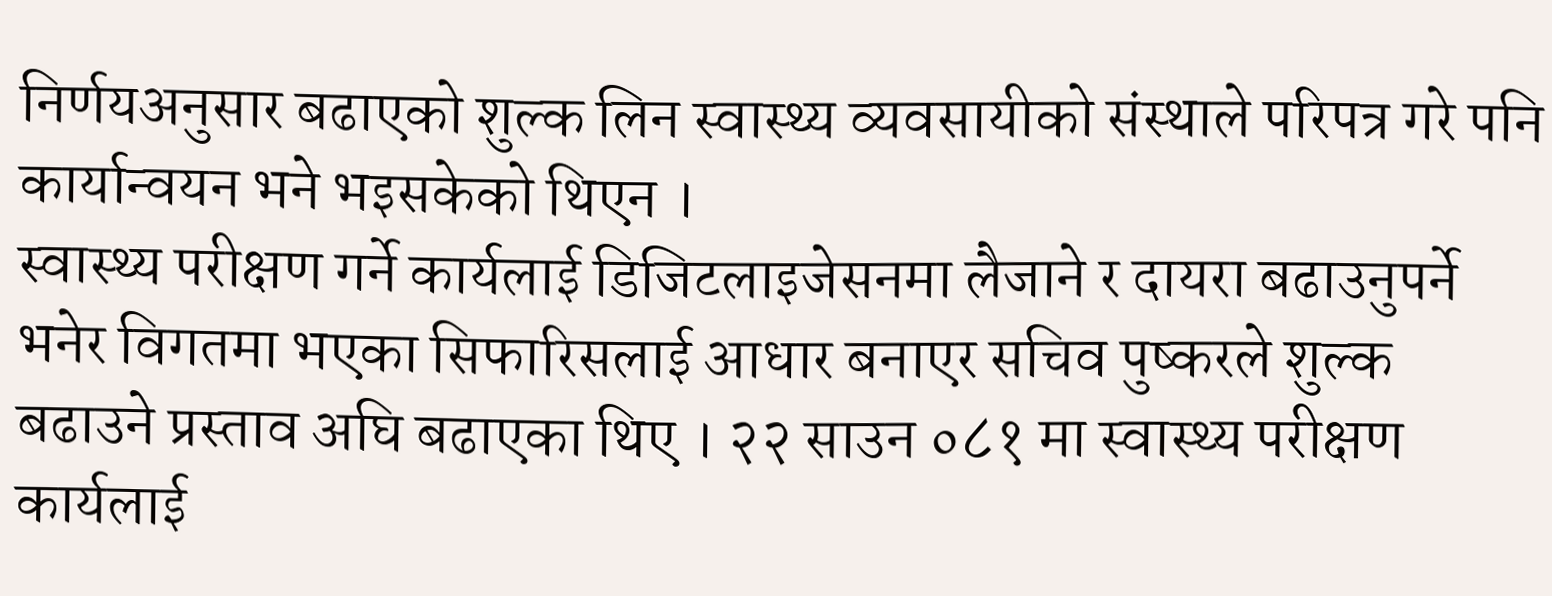निर्णयअनुसार बढाएको शुल्क लिन स्वास्थ्य व्यवसायीको संस्थाले परिपत्र गरे पनि कार्यान्वयन भने भइसकेको थिएन ।
स्वास्थ्य परीक्षण गर्ने कार्यलाई डिजिटलाइजेसनमा लैजाने र दायरा बढाउनुपर्ने भनेर विगतमा भएका सिफारिसलाई आधार बनाएर सचिव पुष्करले शुल्क बढाउने प्रस्ताव अघि बढाएका थिए । २२ साउन ०८१ मा स्वास्थ्य परीक्षण कार्यलाई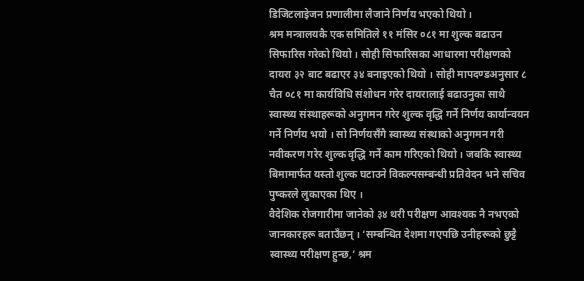डिजिटलाइेजन प्रणालीमा लैजाने निर्णय भएको थियो ।
श्रम मन्त्रालयकै एक समितिले ११ मंसिर ०८१ मा शुल्क बढाउन सिफारिस गरेको थियो । सोही सिफारिसका आधारमा परीक्षणको दायरा ३२ बाट बढाएर ३४ बनाइएको थियो । सोही मापदण्डअनुसार ८ चैत ०८१ मा कार्यविधि संशोधन गरेर दायरालाई बढाउनुका साथै स्वास्थ्य संस्थाहरूको अनुगमन गरेर शुल्क वृद्धि गर्ने निर्णय कार्यान्वयन गर्ने निर्णय भयो । सो निर्णयसँगै स्वास्थ्य संस्थाको अनुगमन गरी नवीकरण गरेर शुल्क वृद्धि गर्ने काम गरिएको थियो । जबकि स्वास्थ्य बिमामार्फत यस्तो शुल्क घटाउने विकल्पसम्बन्धी प्रतिवेदन भने सचिव पुष्करले लुकाएका थिए ।
वैदेशिक रोजगारीमा जानेको ३४ थरी परीक्षण आवश्यक नै नभएको जानकारहरू बताउँछन् । ‘सम्बन्धित देशमा गएपछि उनीहरूको छुट्टै स्वास्थ्य परीक्षण हुन्छ,’ श्रम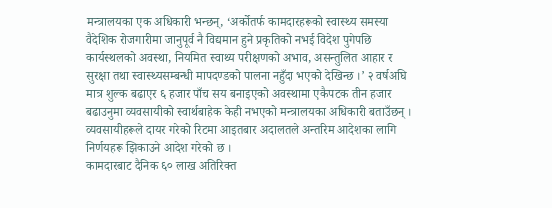मन्त्रालयका एक अधिकारी भन्छन्, ‘अर्कोतर्फ कामदारहरूको स्वास्थ्य समस्या वैदेशिक रोजगारीमा जानुपूर्व नै विद्यमान हुने प्रकृतिको नभई विदेश पुगेपछि कार्यस्थलको अवस्था, नियमित स्वाथ्य परीक्षणको अभाव, असन्तुलित आहार र सुरक्षा तथा स्वास्थ्यसम्बन्धी मापदण्डको पालना नहुँदा भएको देखिन्छ ।’ २ वर्षअघि मात्र शुल्क बढाएर ६ हजार पाँच सय बनाइएको अवस्थामा एकैपटक तीन हजार बढाउनुमा व्यवसायीको स्वार्थबाहेक केही नभएको मन्त्रालयका अधिकारी बताउँछन् । व्यवसायीहरूले दायर गरेको रिटमा आइतबार अदालतले अन्तरिम आदेशका लागि निर्णयहरू झिकाउने आदेश गरेको छ ।
कामदारबाट दैनिक ६० लाख अतिरिक्त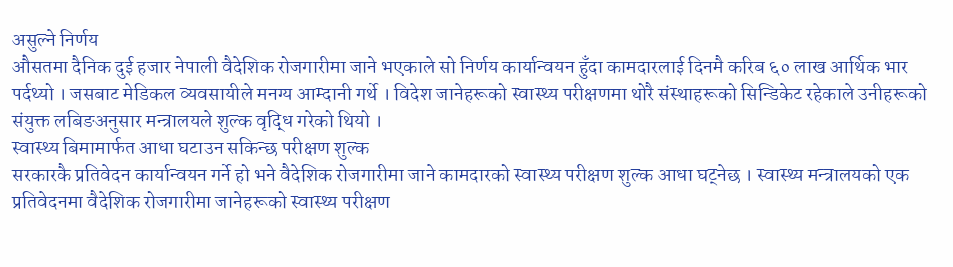असुल्ने निर्णय
औसतमा दैनिक दुई हजार नेपाली वैदेशिक रोजगारीमा जाने भएकाले सो निर्णय कार्यान्वयन हुँदा कामदारलाई दिनमै करिब ६० लाख आर्थिक भार पर्दथ्यो । जसबाट मेडिकल व्यवसायीले मनग्य आम्दानी गर्थे । विदेश जानेहरूको स्वास्थ्य परीक्षणमा थोरै संस्थाहरूको सिन्डिकेट रहेकाले उनीहरूको संयुक्त लबिङअनुसार मन्त्रालयले शुल्क वृद्धि गरेको थियो ।
स्वास्थ्य बिमामार्फत आधा घटाउन सकिन्छ परीक्षण शुल्क
सरकारकै प्रतिवेदन कार्यान्वयन गर्ने हो भने वैदेशिक रोजगारीमा जाने कामदारको स्वास्थ्य परीक्षण शुल्क आधा घट्नेछ । स्वास्थ्य मन्त्रालयको एक प्रतिवेदनमा वैदेशिक रोजगारीमा जानेहरूको स्वास्थ्य परीक्षण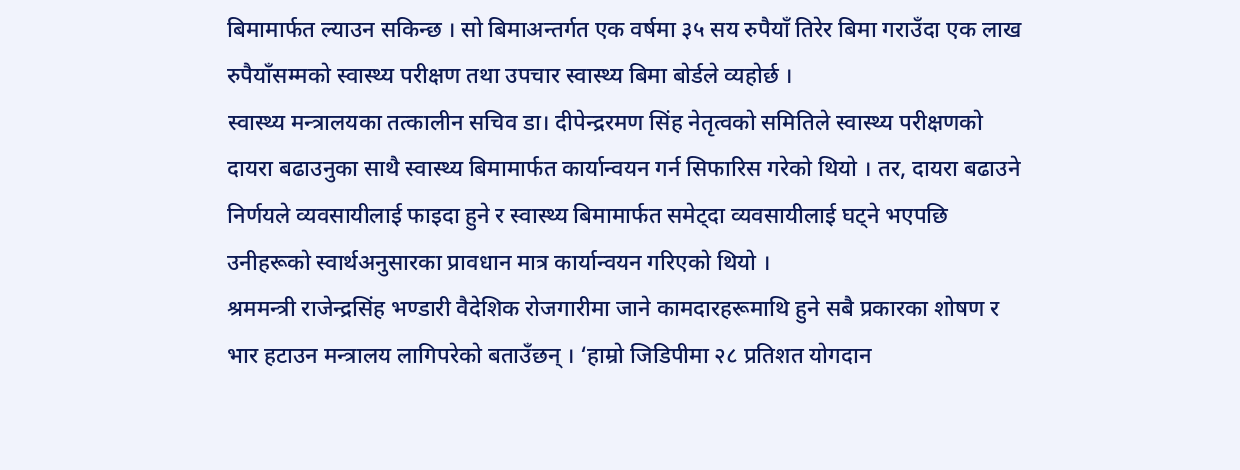बिमामार्फत ल्याउन सकिन्छ । सो बिमाअन्तर्गत एक वर्षमा ३५ सय रुपैयाँ तिरेर बिमा गराउँदा एक लाख रुपैयाँसम्मको स्वास्थ्य परीक्षण तथा उपचार स्वास्थ्य बिमा बोर्डले व्यहोर्छ ।
स्वास्थ्य मन्त्रालयका तत्कालीन सचिव डा। दीपेन्द्ररमण सिंह नेतृत्वको समितिले स्वास्थ्य परीक्षणको दायरा बढाउनुका साथै स्वास्थ्य बिमामार्फत कार्यान्वयन गर्न सिफारिस गरेको थियो । तर, दायरा बढाउने निर्णयले व्यवसायीलाई फाइदा हुने र स्वास्थ्य बिमामार्फत समेट्दा व्यवसायीलाई घट्ने भएपछि उनीहरूको स्वार्थअनुसारका प्रावधान मात्र कार्यान्वयन गरिएको थियो ।
श्रममन्त्री राजेन्द्रसिंह भण्डारी वैदेशिक रोजगारीमा जाने कामदारहरूमाथि हुने सबै प्रकारका शोषण र भार हटाउन मन्त्रालय लागिपरेको बताउँछन् । ‘हाम्रो जिडिपीमा २८ प्रतिशत योगदान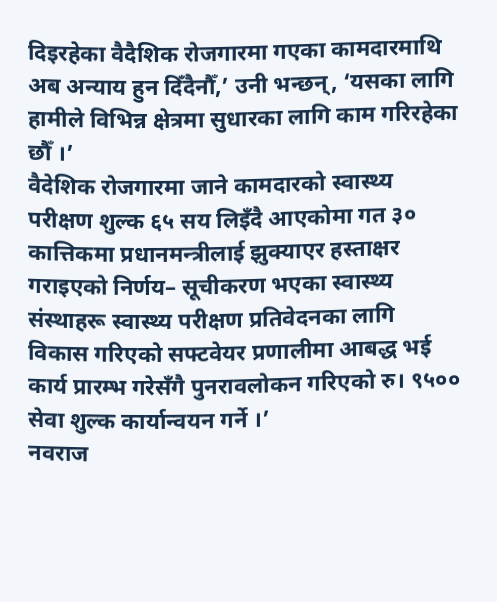दिइरहेका वैदैशिक रोजगारमा गएका कामदारमाथि अब अन्याय हुन दिँदैनौँ,’ उनी भन्छन्, ‘यसका लागि हामीले विभिन्न क्षेत्रमा सुधारका लागि काम गरिरहेका छौँ ।’
वैदेशिक रोजगारमा जाने कामदारको स्वास्थ्य परीक्षण शुल्क ६५ सय लिइँदै आएकोमा गत ३० कात्तिकमा प्रधानमन्त्रीलाई झुक्याएर हस्ताक्षर गराइएको निर्णय– सूचीकरण भएका स्वास्थ्य संस्थाहरू स्वास्थ्य परीक्षण प्रतिवेदनका लागि विकास गरिएको सफ्टवेयर प्रणालीमा आबद्ध भई कार्य प्रारम्भ गरेसँगै पुनरावलोकन गरिएको रु। ९५०० सेवा शुल्क कार्यान्वयन गर्ने ।’
नवराज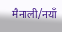मैनाली/नयाँ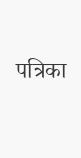पत्रिका